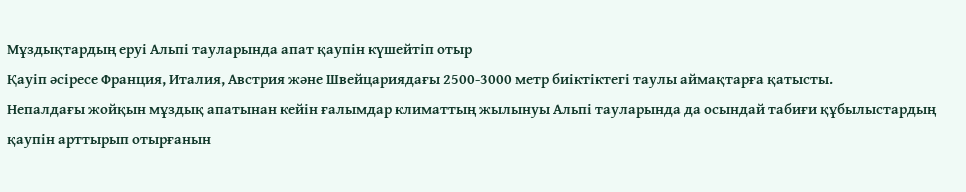Мұздықтардың еруі Альпі тауларында апат қаупін күшейтіп отыр
Қауіп әсіресе Франция, Италия, Австрия және Швейцариядағы 2500-3000 метр биіктіктегі таулы аймақтарға қатысты.
Непалдағы жойқын мұздық апатынан кейін ғалымдар климаттың жылынуы Альпі тауларында да осындай табиғи құбылыстардың қаупін арттырып отырғанын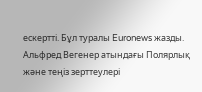ескертті. Бұл туралы Euronews жазды.
Альфред Вегенер атындағы Полярлық және теңіз зерттеулері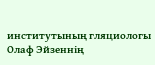институтының гляциологы Олаф Эйзеннің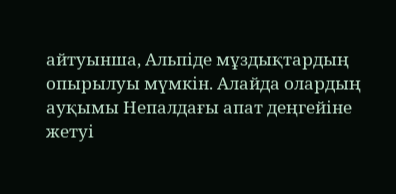айтуынша, Альпіде мұздықтардың опырылуы мүмкін. Алайда олардың ауқымы Непалдағы апат деңгейіне жетуі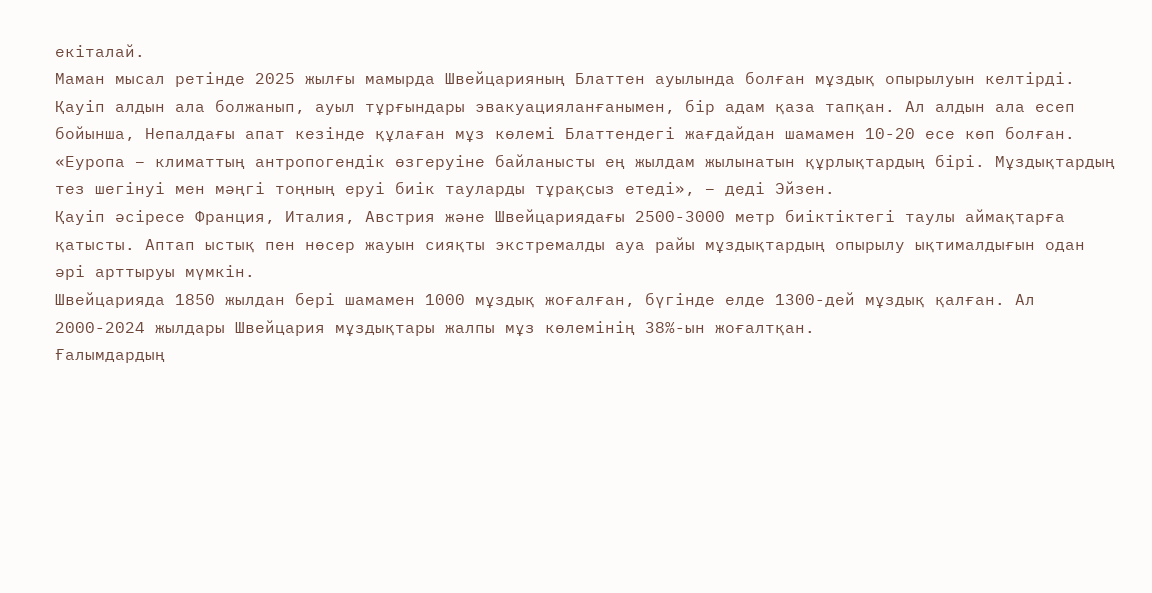екіталай.
Маман мысал ретінде 2025 жылғы мамырда Швейцарияның Блаттен ауылында болған мұздық опырылуын келтірді. Қауіп алдын ала болжанып, ауыл тұрғындары эвакуацияланғанымен, бір адам қаза тапқан. Ал алдын ала есеп бойынша, Непалдағы апат кезінде құлаған мұз көлемі Блаттендегі жағдайдан шамамен 10-20 есе көп болған.
«Еуропа – климаттың антропогендік өзгеруіне байланысты ең жылдам жылынатын құрлықтардың бірі. Мұздықтардың тез шегінуі мен мәңгі тоңның еруі биік тауларды тұрақсыз етеді», – деді Эйзен.
Қауіп әсіресе Франция, Италия, Австрия және Швейцариядағы 2500-3000 метр биіктіктегі таулы аймақтарға қатысты. Аптап ыстық пен нөсер жауын сияқты экстремалды ауа райы мұздықтардың опырылу ықтималдығын одан әрі арттыруы мүмкін.
Швейцарияда 1850 жылдан бері шамамен 1000 мұздық жоғалған, бүгінде елде 1300-дей мұздық қалған. Ал 2000-2024 жылдары Швейцария мұздықтары жалпы мұз көлемінің 38%-ын жоғалтқан.
Ғалымдардың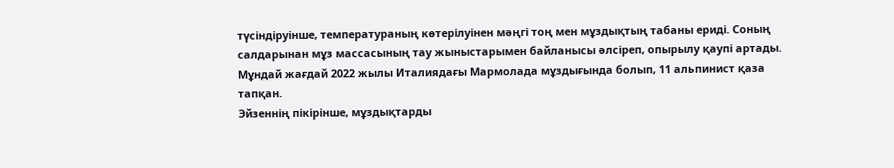түсіндіруінше, температураның көтерілуінен мәңгі тоң мен мұздықтың табаны ериді. Соның салдарынан мұз массасының тау жыныстарымен байланысы әлсіреп, опырылу қаупі артады. Мұндай жағдай 2022 жылы Италиядағы Мармолада мұздығында болып, 11 альпинист қаза тапқан.
Эйзеннің пікірінше, мұздықтарды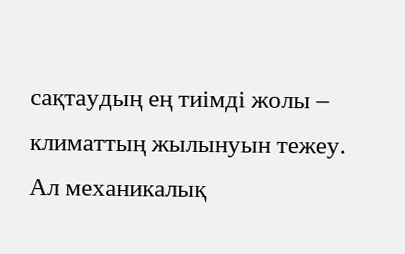сақтаудың ең тиімді жолы – климаттың жылынуын тежеу. Ал механикалық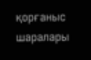қорғаныс шаралары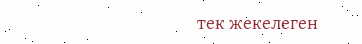тек жекелеген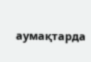аумақтарда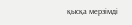қысқа мерзімді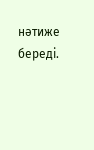нәтиже береді.